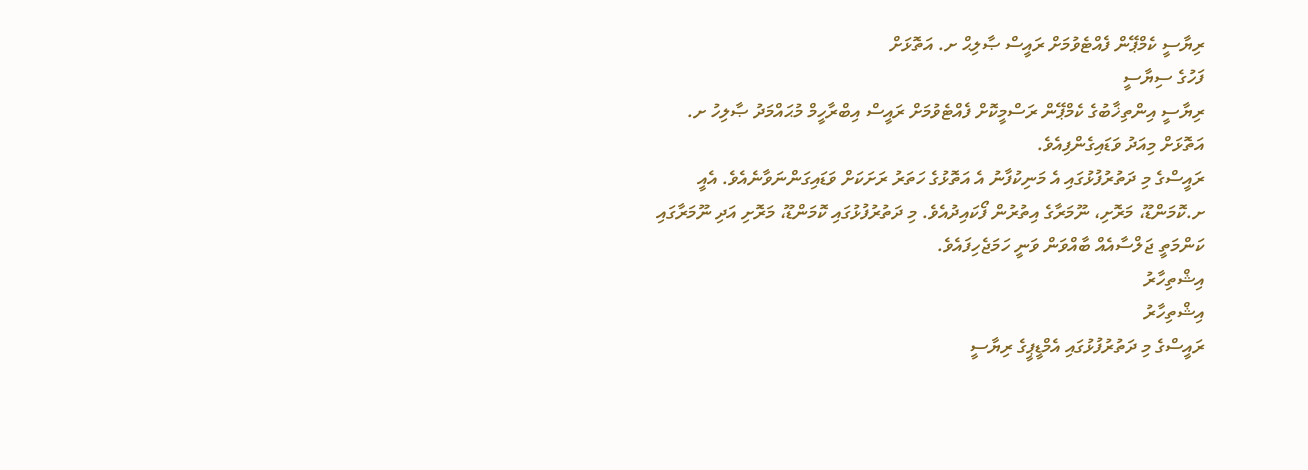ރިޔާސީ ކެމްޕޭން ފެއްޓެވުމަށް ރައީސް ޞާލިޙް ށ. އަތޮޅަށް
ފަހުގެ ސިޔާސީ
ރިޔާސީ އިންތިޚާބުގެ ކެމްޕޭން ރަސްމީކޮށް ފެއްޓެވުމަށް ރައީސް އިބްރާހީމް މުޙައްމަދު ޞާލިހު ށ. އަތޮޅަށް މިއަދު ވަޑައިގެންފިއެވެ.
ރައީސްގެ މި ދަތުރުފުޅުގައި އެ މަނިކުފާނު އެ އަތޮޅުގެ ހަތަރު ރަށަކަށް ވަޑައިގަންނަވާނެއެވެ. އެއީ ށ.ކޮމަންޑޫ، މަރޮށި، ނޫމަރާގެ އިތުރުން ފޯކައިދުއެވެ. މި ދަތުރުފުޅުގައި ކޮމަންޑޫ، މަރޮށި އަދި ނޫމަރާގައި ކަންމަތީ ޖަލްސާއެއް ބާއްވަން ވަނީ ހަމަޖެހިފައެވެ.
އިޝްތިހާރު
އިޝްތިހާރު
ރައީސްގެ މި ދަތުރުފުޅުގައި އެމްޑީޕީގެ ރިޔާސީ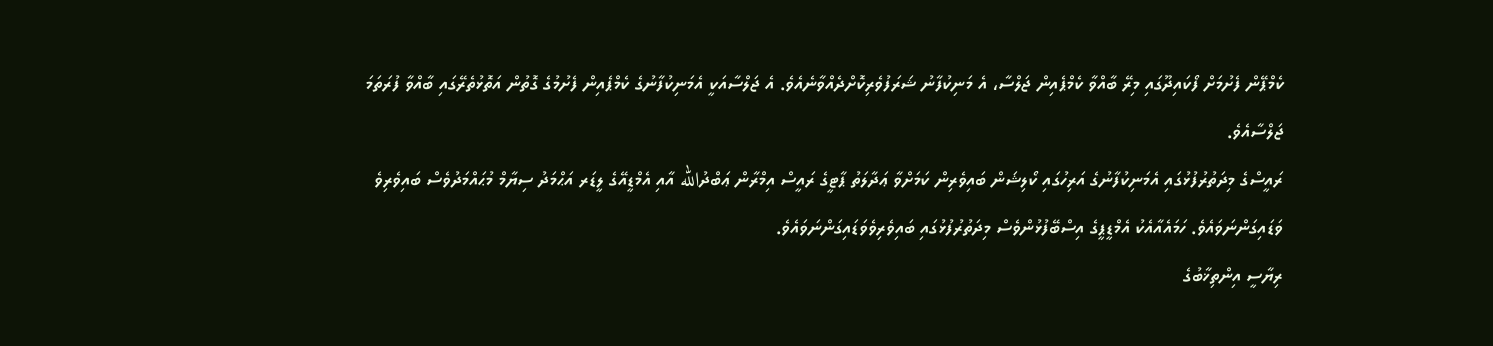ކެމްޕޭން ފެށުމަށް ފޯކައިދޫގައި މިރޭ ބާއްވާ ކެމްޕެއިން ޖަލްސާ، އެ މަނިކުފާނު ޝަރަފުވެރިކޮށްދެއްވާނެއެވެ. އެ ޖަލްސާއަކީ އެމަނިކުފާނުގެ ކެމްޕެއިން ފެށުމުގެ ގޮތުން އަތޮޅުތެރޭގައި ބާއްވާ ފުރަތަމަ ޖަލްސާއެވެ.
ރައީސްގެ މިދަތުރުފުޅުގައި އެމަނިކުފާނުގެ އަރިހުގައި ކޯލިޝަން ބައިވެރިން ކަމަށްވާ ޢަދާލަތު ޕާޓީގެ ރައީސް އިމްރާން ޢަބްދުالله އާއި އެމްޑީއޭގެ ލީޑަރ އަޙްމަދު ސިޔާމް މުޙައްމަދުވެސް ބައިވެރިވެ ވަޑައިގަންނަވައެވެ. ހަމައެއާއެކު އެމްޑީޕީގެ އިސްބޭފުޅުންވެސް މިދަތުރުފުޅުގައި ބައިވެރިވެވަޑައިގަންނަވައެވެ.
ރިޔާސީ އިންތިޚާބުގެ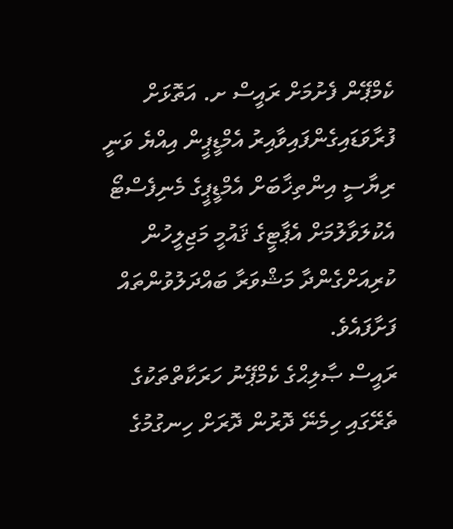ކެމްޕޭން ފެށުމަށް ރައީސް ށ. އަތޮޅަށް ފުރާވަޑައިގެންފައިވާއިރު އެމްޑީޕީން އިއްޔެ ވަނީ ރިޔާސީ އިންތިޚާބަށް އެމްޑީޕީގެ މެނިފެސްޓޯ އެކުލަވާލުމަށް އެޕާޓީގެ ޤައުމީ މަޖިލީހުން ކުރިއަށްގެންދާ މަޝްވަރާ ބައްދަލުވުންތައް ފަށާފައެވެ.
ރައީސް ޞާލިޙްގެ ކެމްޕޭނު ހަރަކާތްތަކުގެ ތެރޭގައި ހިމެނޭ ދޮރުން ދޮރަށް ހިނގުމުގެ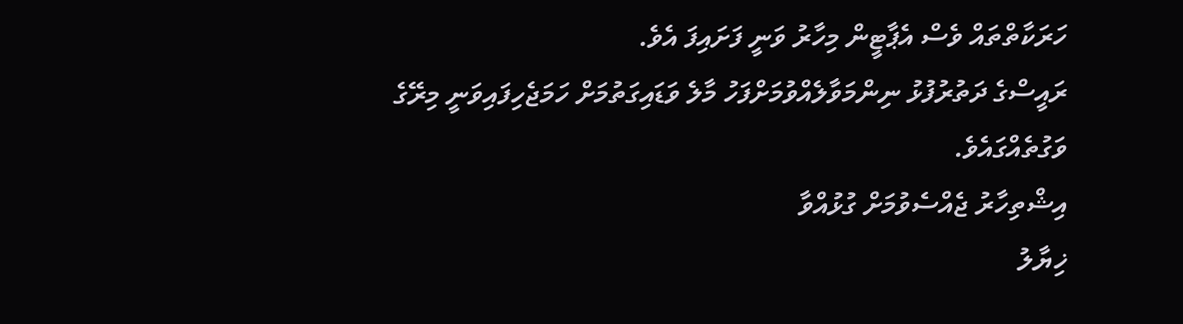ހަރަކާތްތައް ވެސް އެޕާޓީން މިހާރު ވަނީ ފަށައިފަ އެވެ.
ރައީސްގެ ދަތުރުފުޅު ނިންމަވާލެއްވުމަށްފަހު މާލެ ވަޑައިގަތުމަށް ހަމަޖެހިފައިވަނީ މިރޭގެ ވަގުތެއްގައެވެ.
އިޝްތިހާރު ޖެއްސެވުމަށް ގުޅުއްވާ
ޚިޔާލު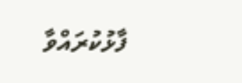ފާޅުކުރައްވާ